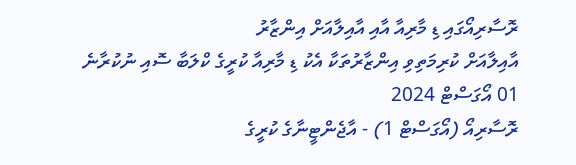ރޮސާރިއޯގައި ޑި މާރިއާ އާއި އާއިލާއަށް އިންޒާރު
އާއިލާއަށް ކުރިމަތިވި އިންޒާރުތަކާ އެކު ޑި މާރިއާ ކުރީގެ ކްލަބާ ސޮއި ނުކުރާނެ
01 އޯގަސްޓް 2024
ރޮސާރިއޯ (އޯގަސްޓް 1) - އާޖެންޓީނާގެ ކުރީގެ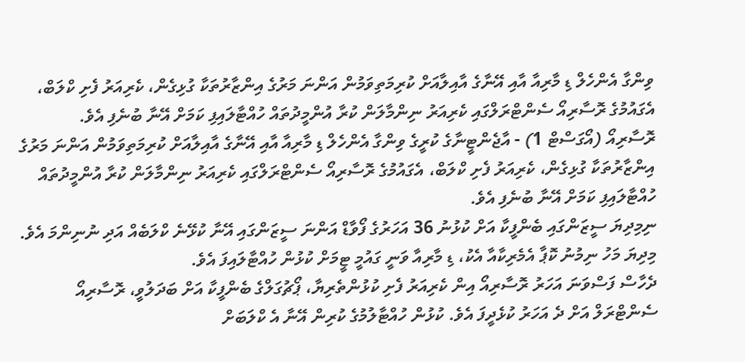ވިންގާ އެންހެލް ޑި މާރިއާ އާއި އޭނާގެ އާއިލާއަށް ކުރިމަތިވަމުން އަންނަ މަރުގެ އިންޒާރުތަކާ ގުޅިގެން، ކެރިއަރު ފެށި ކްލަބް، އެގައުމުގެ ރޮސާރިއޯ ސެންޓްރަލްގައި ކެރިއަރު ނިންމާލަން ކުރާ އުންމީދުތައް ހުއްޓާލައިފި ކަމަށް އޭނާ ބުނެފި އެވެ.
ރޮސާރިއޯ (އޯގަސްޓް 1) - އާޖެންޓީނާގެ ކުރީގެ ވިންގާ އެންހެލް ޑި މާރިއާ އާއި އޭނާގެ އާއިލާއަށް ކުރިމަތިވަމުން އަންނަ މަރުގެ އިންޒާރުތަކާ ގުޅިގެން، ކެރިއަރު ފެށި ކްލަބް، އެގައުމުގެ ރޮސާރިއޯ ސެންޓްރަލްގައި ކެރިއަރު ނިންމާލަން ކުރާ އުންމީދުތައް ހުއްޓާލައިފި ކަމަށް އޭނާ ބުނެފި އެވެ.
ނިމިދިޔަ ސީޒަންގައި ބެންފީކާ އަށް ކުޅުނު 36 އަހަރުގެ ފޯވާޑް އަންނަ ސީޒަންގައި އޭނާ ކުޅޭނެ ކްލަބެއް އަދި ނުނިންމަ އެވެ. މިދިޔަ މަހު ނިމުނު ކޮޕާ އެމެރިކާއާ އެކު، ޑި މާރިއާ ވަނީ ގައުމީ ޓީމަށް ކުޅުން ހުއްޓާލައިފަ އެވެ.
ދެހާސް ފަސްވަނަ އަހަރު ރޮސާރިއޯ އިން ކެރިއަރު ފެށި ކުޅުންތެރިޔާ، ޕޯޗުގަލްގެ ބެންފީކާ އަށް ބަދަލުވީ، ރޮސާރިއޯ ސެންޓްރަލް އަށް ދެ އަހަރު ކުޅެދީފަ އެވެ. ކުޅުން ހުއްޓާލުމުގެ ކުރިން އޭނާ އެ ކްލަބަށް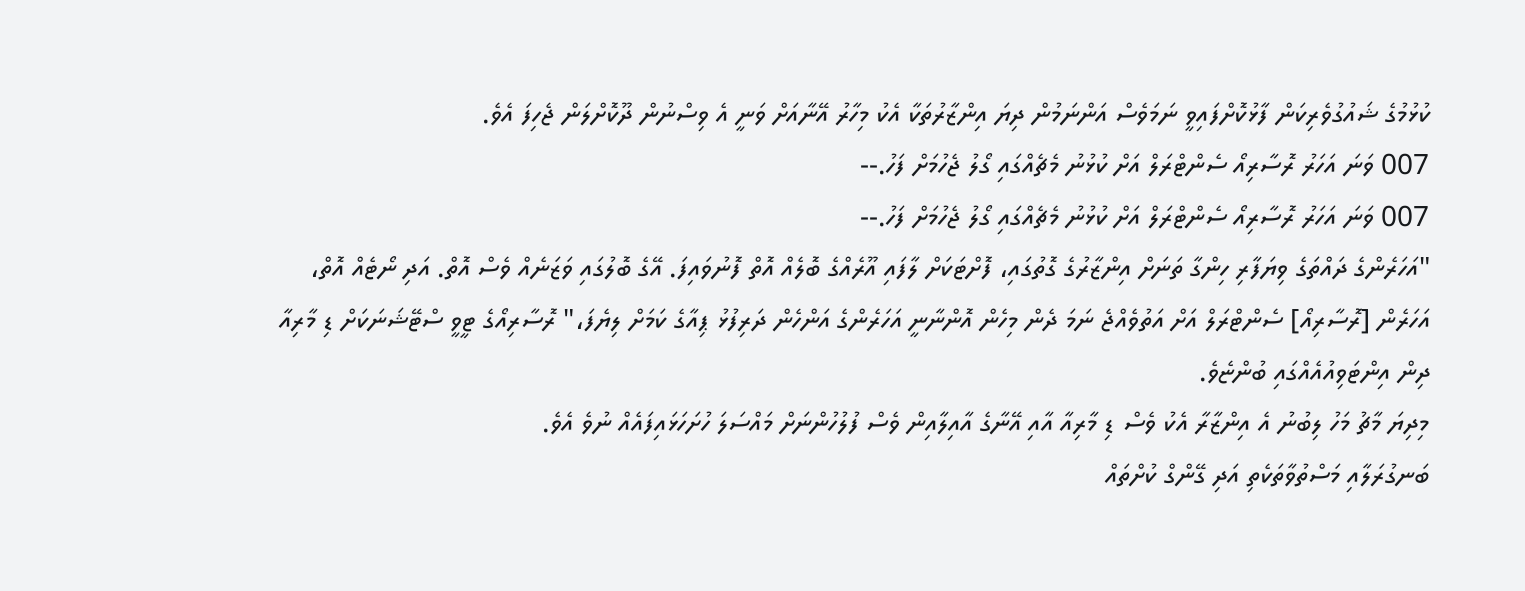ކުޅުމުގެ ޝައުގުވެރިކަން ފާޅުކޮށްފައިވީ ނަމަވެސް އަންނަމުން ދިޔަ އިންޒާރުތަކާ އެކު މިހާރު އޭނާއަށް ވަނީ އެ ވިސްނުން ދޫކޮށްލަން ޖެހިފަ އެވެ.
007 ވަނަ އަހަރު ރޮސާރިއޯ ސެންޓްރަލް އަށް ކުޅުނު މެޗެއްގައި ގޯލު ޖެހުމަށް ފަހު.--
007 ވަނަ އަހަރު ރޮސާރިއޯ ސެންޓްރަލް އަށް ކުޅުނު މެޗެއްގައި ގޯލު ޖެހުމަށް ފަހު.--
"އަހަރެންގެ ދައްތަގެ ވިޔަފާރި ހިންގާ ތަނަށް އިންޒާރުގެ ގޮތުގައި، ފޮށްޓަކަށް ލާފައި އޫރެއްގެ ބޮލެއް އޮތް ފޮނުވައިފަ. އޭގެ ބޮލުގައި ވަޒަނެއް ވެސް އޮތް. އަދި ނޯޓެއް އޮތް، އަހަރެން [ރޮސާރިއޯ] ސެންޓްރަލް އަށް އަތުވެއްޖެ ނަމަ ދެން މިހެން އޮންނާނީ އަހަރެންގެ އަންހެން ދަރިފުޅު ޕިއާގެ ކަމަށް ލިޔެފަ،" ރޮސާރިއޯގެ ޓީވީ ސްޓޭޝަނަކަށް ޑި މާރިއާ ދިން އިންޓަވިއުއެއްގައި ބުންޏެވެ.
މިދިޔަ މާޗު މަހު ލިބުނު އެ އިންޒާރާ އެކު ވެސް ޑި މާރިއާ އާއި އޭނާގެ އާއިލާއިން ވެސް ފުލުހުންނަށް މައްސަލަ ހުށަހަޅައިފައެއް ނުވެ އެވެ.
ބަނގުރަލާއި މަސްތުވާތަކެތި އަދި ގޭންގް ކުށްތައް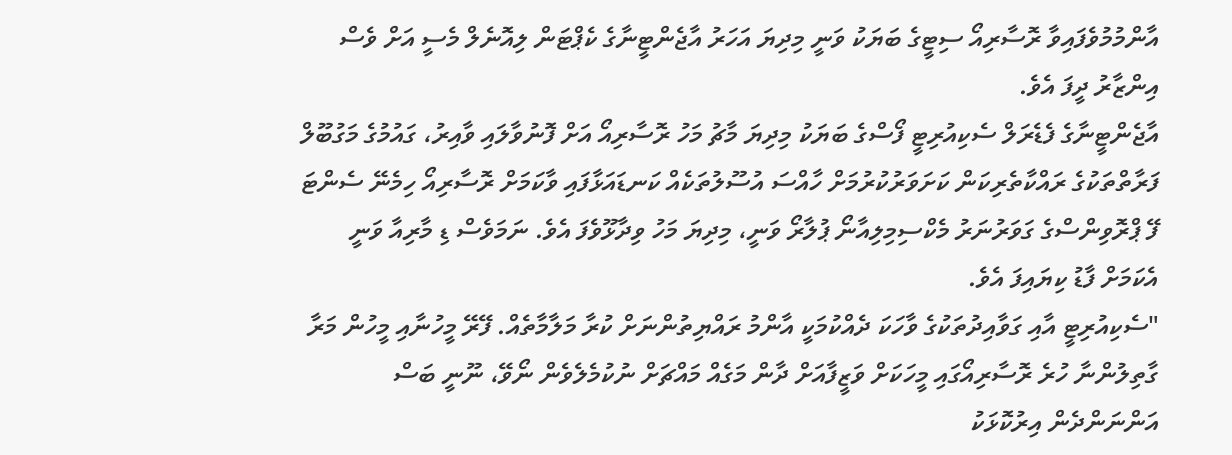އާންމުމުވެފައިވާ ރޮސާރިއޯ ސިޓީގެ ބަޔަކު ވަނީ މިދިޔަ އަހަރު އާޖެންޓީނާގެ ކެޕްޓަން ލިއޮނެލް މެސީ އަށް ވެސް އިންޒާރު ދީފަ އެވެ.
އާޖެންޓީނާގެ ފެޑެރަލް ސެކިއުރިޓީ ފޯސްގެ ބަޔަކު މިދިޔަ މާޗު މަހު ރޮސާރިއޯ އަށް ފޮނުވާލައި ވާއިރު، ގައުމުގެ މަގުބޫލް ފަރާތްތަކުގެ ރައްކާތެރިކަން ކަށަވަރުކުރުމަށް ހާއްސަ އުސޫލުތަކެއް ކަނޑައަޅާފައި ވާކަމަށް ރޮސާރިއޯ ހިމެނޭ ސެންޓަ ފޭ ޕްރޮވިންސްގެ ގަވަރުނަރު މެކްސިމިލިއާނޯ ޕުލާރޯ ވަނީ، މިދިޔަ މަހު ވިދާޅޫވެފަ އެވެ. ނަމަވެސް ޑި މާރިއާ ވަނީ އެކަމަށް ފާޑު ކިޔައިފަ އެވެ.
"ސެކިއުރިޓީ އާއި ގަވާއިދުތަކުގެ ވާހަކަ ދެއްކުމަކީ އާންމު ރައްޔިތުންނަށް ކުރާ މަލާމާތެއް. ފޭރޭ މީހުނާއި މީހުން މަރާ ގާތިލުންނާ ހުރެ ރޮސާރިއޯގައި މީހަކަށް ވަޒީފާއަށް ދާން މަގެއް މައްޗަށް ނުކުމެލެވެން ނޯވޭ، ނޫނީ ބަސް އަންނަންދެން އިރުކޮޅަކު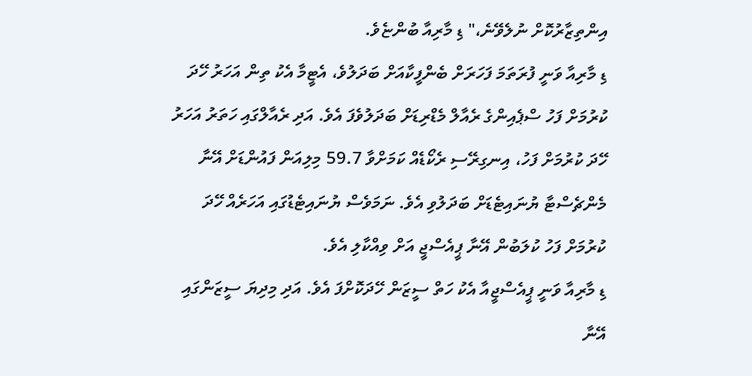އިންތިޒާރުކޮށް ނުލެވޭނެ،" ޑި މާރިއާ ބުންޏެވެ.
ޑި މާރިއާ ވަނީ ފުރަތަމަ ފަހަރަށް ބެންފީކާއަށް ބަދަލުވެ، އެޓީމާ އެކު ތިން އަހަރު ހޭދަ ކުރުމަށް ފަހު ސްޕެއިންގެ ރެއާލް މެޑްރިޑަށް ބަދަލުވެފަ އެވެ. އަދި ރެއާލްގައި ހަތަރު އަހަރު ހޭދަ ކުރުމަށް ފަހު، އިނގިރޭސި ރެކޯޑެއް ކަމަށްވާ 59.7 މިލިއަން ފައުންޑަށް އޭނާ މެންޗެސްޓާ ޔުނައިޓެޑަށް ބަދަލުވި އެވެ. ނަމަވެސް ޔުނައިޓެޑުގައި އަހަރެއް ހޭދަ ކުރުމަށް ފަހު ކުލަބުން އޭނާ ޕީއެސްޖީ އަށް ވިއްކާލި އެވެ.
ޑި މާރިއާ ވަނީ ޕީއެސްޖީއާ އެކު ހަތް ސީޒަން ހޭދަކޮށްފަ އެވެ. އަދި މިދިޔަ ސީޒަންގައި އޭނާ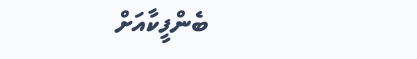ބެންފީކާއަށް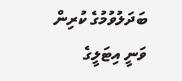ބަދަލުވުމުގެ ކުރިން ވަނީ އިޓަލީގެ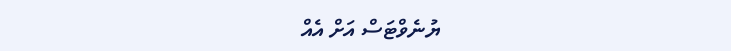ޔުނެވްޓަސް އަށް އެއް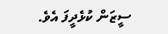ސީޒަން ކުޅެދީފަ އެވެ.